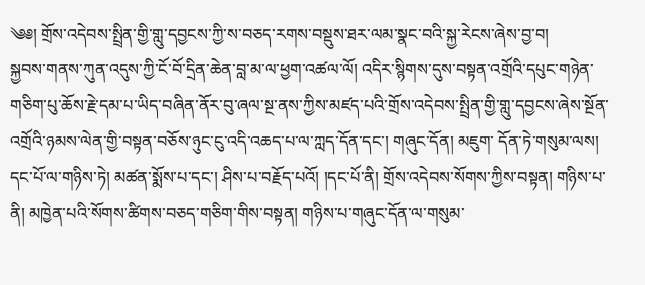༄༅། གྲོས་འདེབས་སྤྲིན་གྱི་གླུ་དབྱངས་ཀྱི་ས་བཅད་རགས་བསྡུས་ཐར་ལམ་སྣང་བའི་སྐྱ་རེངས་ཞེས་བྱ་བ།
སྐྱབས་གནས་ཀུན་འདུས་ཀྱི་ངོ་བོ་དྲིན་ཆེན་བླ་མ་ལ་ཕྱག་འཚལ་ལོ། འདིར་སྙིགས་དུས་བསྟན་འགྲོའི་དཔུང་གཉེན་གཅིག་པུ་ཆོས་རྗེ་དམ་པ་ཡིད་བཞིན་ནོར་བུ་ཞལ་སྔ་ནས་ཀྱིས་མཛད་པའི་གྲོས་འདེབས་སྤྲིན་གྱི་གླུ་དབྱངས་ཞེས་སྔོན་འགྲོའི་ཉམས་ལེན་གྱི་བསྟན་བཅོས་ཉུང་ངུ་འདི་འཆད་པ་ལ་ཀླད་དོན་དང་། གཞུང་དོན། མཇུག་ དོན་ཏེ་གསུམ་ལས། དང་པོ་ལ་གཉིས་ཏེ། མཚན་སྨོས་པ་དང་། ཤིས་པ་བརྗོད་པའོ། །དང་པོ་ནི། གྲོས་འདེབས་སོགས་ཀྱིས་བསྟན། གཉིས་པ་ནི། མཁྱེན་པའི་སོགས་ཚིགས་བཅད་གཅིག་གིས་བསྟན། གཉིས་པ་གཞུང་དོན་ལ་གསུམ་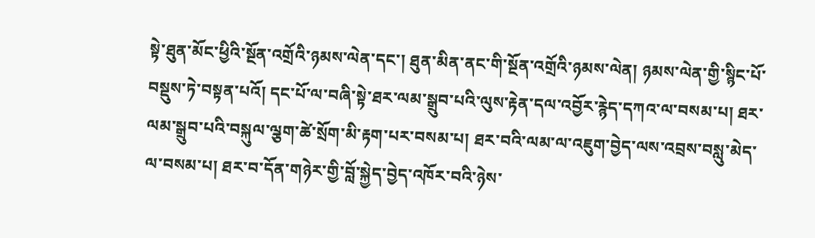སྟེ་ཐུན་མོང་ཕྱིའི་སྔོན་འགྲོའི་ཉམས་ལེན་དང་། ཐུན་མིན་ནང་གི་སྔོན་འགྲོའི་ཉམས་ལེན། ཉམས་ལེན་གྱི་སྙིང་པོ་བསྡུས་ཏེ་བསྟན་པའོ། དང་པོ་ལ་བཞི་སྟེ་ཐར་ལམ་སྒྲུབ་པའི་ལུས་རྟེན་དལ་འབྱོར་རྙེད་དཀའ་ལ་བསམ་པ། ཐར་ལམ་སྒྲུབ་པའི་བསྐུལ་ལྕག་ཚེ་སྲོག་མི་རྟག་པར་བསམ་པ། ཐར་བའི་ལམ་ལ་འཇུག་བྱེད་ལས་འབྲས་བསླུ་མེད་ལ་བསམ་པ། ཐར་བ་དོན་གཉེར་གྱི་བློ་སྐྱེད་བྱེད་འཁོར་བའི་ཉེས་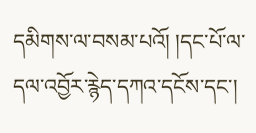དམིགས་ལ་བསམ་པའོ། །དང་པོ་ལ་དལ་འབྱོར་རྙེད་དཀའ་དངོས་དང་།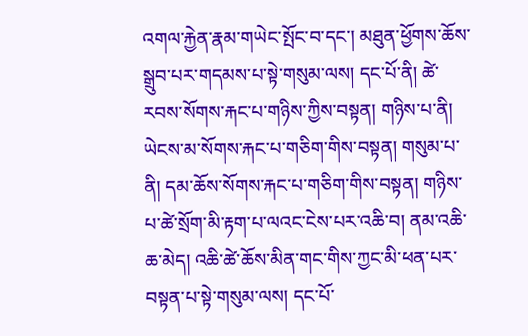འགལ་རྐྱེན་རྣམ་གཡེང་སྤོང་བ་དང་། མཐུན་ཕྱོགས་ཆོས་སྒྲུབ་པར་གདམས་པ་སྟེ་གསུམ་ལས། དང་པོ་ནི། ཚེ་རབས་སོགས་རྐང་པ་གཉིས་ཀྱིས་བསྟན། གཉིས་པ་ནི། ཡེངས་མ་སོགས་རྐང་པ་གཅིག་གིས་བསྟན། གསུམ་པ་ནི། དམ་ཆོས་སོགས་རྐང་པ་གཅིག་གིས་བསྟན། གཉིས་པ་ཚེ་སྲོག་མི་རྟག་པ་ལའང་ངེས་པར་འཆི་བ། ནམ་འཆི་ཆ་མེད། འཆི་ཚེ་ཆོས་མིན་གང་གིས་ཀྱང་མི་ཕན་པར་བསྟན་པ་སྟེ་གསུམ་ལས། དང་པོ་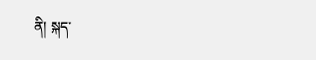ནི། སྐད་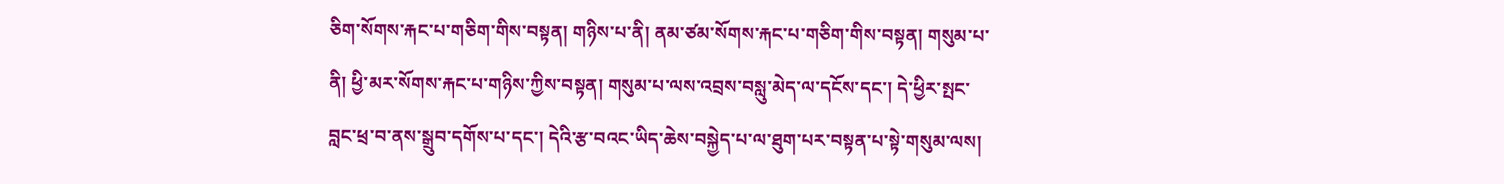ཅིག་སོགས་རྐང་པ་གཅིག་གིས་བསྟན། གཉིས་པ་ནི། ནམ་ཙམ་སོགས་རྐང་པ་གཅིག་གིས་བསྟན། གསུམ་པ་ནི། ཕྱི་མར་སོགས་རྐང་པ་གཉིས་ཀྱིས་བསྟན། གསུམ་པ་ལས་འབྲས་བསླུ་མེད་ལ་དངོས་དང་། དེ་ཕྱིར་སྤང་བླང་ཕྲ་བ་ནས་སྒྲུབ་དགོས་པ་དང་། དེའི་རྩ་བའང་ཡིད་ཆེས་བསྐྱེད་པ་ལ་ཐུག་པར་བསྟན་པ་སྟེ་གསུམ་ལས།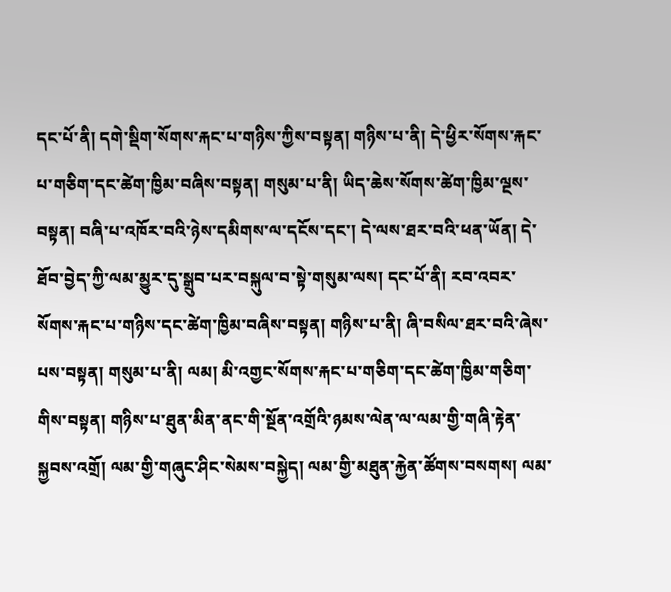དང་པོ་ནི། དགེ་སྡིག་སོགས་རྐང་པ་གཉིས་ཀྱིས་བསྟན། གཉིས་པ་ནི། དེ་ཕྱིར་སོགས་རྐང་པ་གཅིག་དང་ཚེག་ཁྱིམ་བཞིས་བསྟན། གསུམ་པ་ནི། ཡིད་ཆེས་སོགས་ཚེག་ཁྱིམ་ལྔས་བསྟན། བཞི་པ་འཁོར་བའི་ཉེས་དམིགས་ལ་དངོས་དང་། དེ་ལས་ཐར་བའི་ཕན་ཡོན། དེ་ཐོབ་བྱེད་ཀྱི་ལམ་མྱུར་དུ་སྒྲུབ་པར་བསྐུལ་བ་སྟེ་གསུམ་ལས། དང་པོ་ནི། རབ་འབར་སོགས་རྐང་པ་གཉིས་དང་ཚེག་ཁྱིམ་བཞིས་བསྟན། གཉིས་པ་ནི། ཞི་བསིལ་ཐར་བའི་ཞེས་པས་བསྟན། གསུམ་པ་ནི། ལམ། མི་འགྱང་སོགས་རྐང་པ་གཅིག་དང་ཚེག་ཁྱིམ་གཅིག་གིས་བསྟན། གཉིས་པ་ཐུན་མིན་ནང་གི་སྔོན་འགྲོའི་ཉམས་ལེན་ལ་ལམ་གྱི་གཞི་རྟེན་སྐྱབས་འགྲོ། ལམ་གྱི་གཞུང་ཤིང་སེམས་བསྐྱེད། ལམ་གྱི་མཐུན་རྐྱེན་ཚོགས་བསགས། ལམ་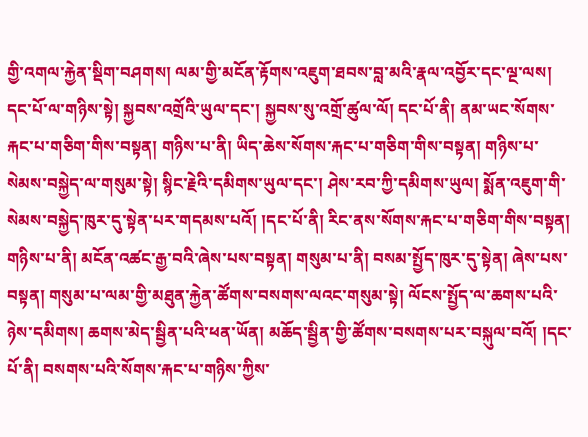གྱི་འགལ་རྐྱེན་སྡིག་བཤགས། ལམ་གྱི་མངོན་རྟོགས་འཇུག་ཐབས་བླ་མའི་རྣལ་འབྱོར་དང་ལྔ་ལས། དང་པོ་ལ་གཉིས་སྟེ། སྐྱབས་འགྲོའི་ཡུལ་དང་། སྐྱབས་སུ་འགྲོ་ཚུལ་ལོ། དང་པོ་ནི། ནམ་ཡང་སོགས་རྐང་པ་གཅིག་གིས་བསྟན། གཉིས་པ་ནི། ཡིད་ཆེས་སོགས་རྐང་པ་གཅིག་གིས་བསྟན། གཉིས་པ་སེམས་བསྐྱེད་ལ་གསུམ་སྟེ། སྙིང་རྗེའི་དམིགས་ཡུལ་དང་། ཤེས་རབ་ཀྱི་དམིགས་ཡུལ། སྨོན་འཇུག་གི་སེམས་བསྐྱེད་ཁུར་དུ་སྟེན་པར་གདམས་པའོ། །དང་པོ་ནི། རིང་ནས་སོགས་རྐང་པ་གཅིག་གིས་བསྟན། གཉིས་པ་ནི། མངོན་འཚང་རྒྱ་བའི་ཞེས་པས་བསྟན། གསུམ་པ་ནི། བསམ་སྤྱོད་ཁུར་དུ་སྟེན། ཞེས་པས་བསྟན། གསུམ་པ་ལམ་གྱི་མཐུན་རྐྱེན་ཚོགས་བསགས་ལའང་གསུམ་སྟེ། ལོངས་སྤྱོད་ལ་ཆགས་པའི་ཉེས་དམིགས། ཆགས་མེད་སྦྱིན་པའི་ཕན་ཡོན། མཆོད་སྦྱིན་གྱི་ཚོགས་བསགས་པར་བསྐུལ་བའོ། །དང་པོ་ནི། བསགས་པའི་སོགས་རྐང་པ་གཉིས་ཀྱིས་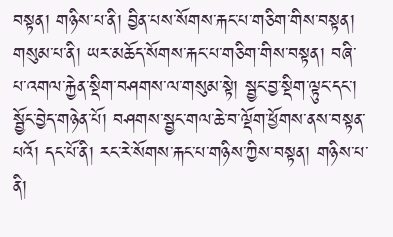བསྟན། གཉིས་པ་ནི། བྱིན་པས་སོགས་རྐང་པ་གཅིག་གིས་བསྟན། གསུམ་པ་ནི། ཡར་མཆོད་སོགས་རྐང་པ་གཅིག་གིས་བསྟན། བཞི་པ་འགལ་རྐྱེན་སྡིག་བཤགས་ལ་གསུམ་སྟེ། སྦྱང་བྱ་སྡིག་ལྟུང་དང་། སྦྱོང་བྱེད་གཉེན་པོ། བཤགས་སྦྱང་གལ་ཆེ་བ་ལྡོག་ཕྱོགས་ནས་བསྟན་པའོ། དང་པོ་ནི། རང་རེ་སོགས་རྐང་པ་གཉིས་ཀྱིས་བསྟན། གཉིས་པ་ནི།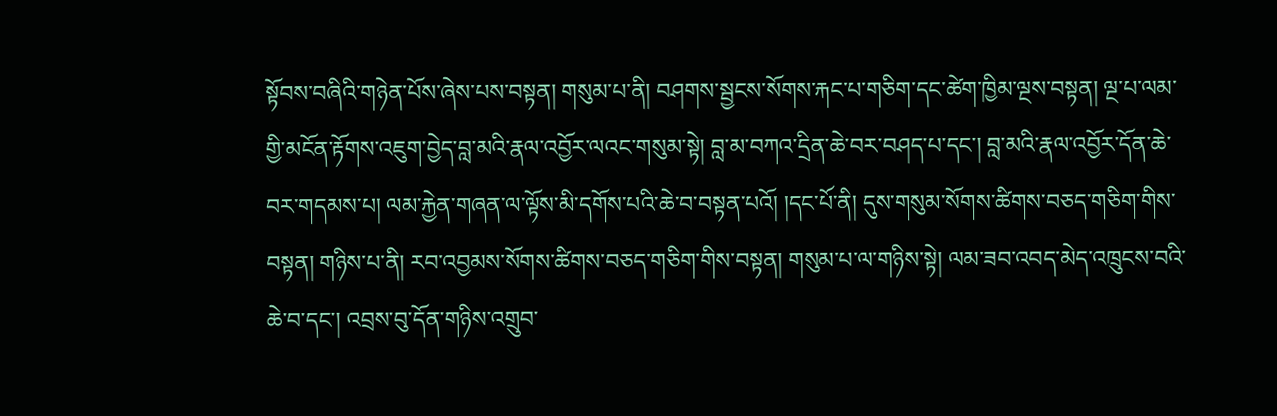སྟོབས་བཞིའི་གཉེན་པོས་ཞེས་པས་བསྟན། གསུམ་པ་ནི། བཤགས་སྦྱངས་སོགས་རྐང་པ་གཅིག་དང་ཚེག་ཁྱིམ་ལྔས་བསྟན། ལྔ་པ་ལམ་གྱི་མངོན་རྟོགས་འཇུག་བྱེད་བླ་མའི་རྣལ་འབྱོར་ལའང་གསུམ་སྟེ། བླ་མ་བཀའ་དྲིན་ཆེ་བར་བཤད་པ་དང་། བླ་མའི་རྣལ་འབྱོར་དོན་ཆེ་བར་གདམས་པ། ལམ་རྐྱེན་གཞན་ལ་ལྟོས་མི་དགོས་པའི་ཆེ་བ་བསྟན་པའོ། །དང་པོ་ནི། དུས་གསུམ་སོགས་ཚིགས་བཅད་གཅིག་གིས་བསྟན། གཉིས་པ་ནི། རབ་འབྱམས་སོགས་ཚིགས་བཅད་གཅིག་གིས་བསྟན། གསུམ་པ་ལ་གཉིས་སྟེ། ལམ་ཟབ་འབད་མེད་འཁྲུངས་བའི་ཆེ་བ་དང་། འབྲས་བུ་དོན་གཉིས་འགྲུབ་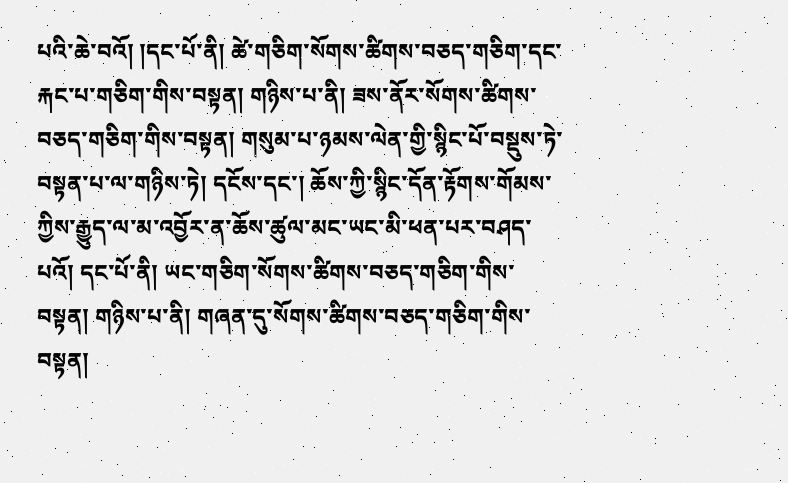པའི་ཆེ་བའོ། །དང་པོ་ནི། ཚེ་གཅིག་སོགས་ཚིགས་བཅད་གཅིག་དང་རྐང་པ་གཅིག་གིས་བསྟན། གཉིས་པ་ནི། ཟས་ནོར་སོགས་ཚིགས་བཅད་གཅིག་གིས་བསྟན། གསུམ་པ་ཉམས་ལེན་གྱི་སྙིང་པོ་བསྡུས་ཏེ་བསྟན་པ་ལ་གཉིས་ཏེ། དངོས་དང་། ཆོས་ཀྱི་སྙིང་དོན་རྟོགས་གོམས་ཀྱིས་རྒྱུད་ལ་མ་འབྱོར་ན་ཆོས་ཚུལ་མང་ཡང་མི་ཕན་པར་བཤད་པའོ། དང་པོ་ནི། ཡང་གཅིག་སོགས་ཚིགས་བཅད་གཅིག་གིས་བསྟན། གཉིས་པ་ནི། གཞན་དུ་སོགས་ཚིགས་བཅད་གཅིག་གིས་བསྟན།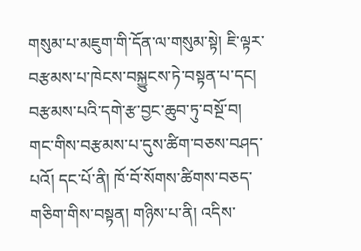གསུམ་པ་མཇུག་གི་དོན་ལ་གསུམ་སྟེ། ཇི་ལྟར་བརྩམས་པ་ཁེངས་བསྐྱུངས་ཏེ་བསྟན་པ་དང། བརྩམས་པའི་དགེ་རྩ་བྱང་ཆུབ་ཏུ་བསྔོ་བ། གང་གིས་བརྩམས་པ་དུས་ཚིག་བཅས་བཤད་པའོ། དང་པོ་ནི། ཁོ་བོ་སོགས་ཚིགས་བཅད་གཅིག་གིས་བསྟན། གཉིས་པ་ནི། འདིས་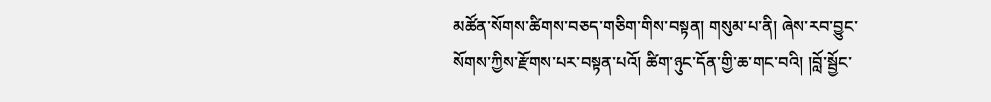མཚོན་སོགས་ཚིགས་བཅད་གཅིག་གིས་བསྟན། གསུམ་པ་ནི། ཞེས་རབ་བྱུང་སོགས་ཀྱིས་རྫོགས་པར་བསྟན་པའོ། ཚིག་ཉུང་དོན་གྱི་ཆ་གང་བའི། །བློ་སྦྱོང་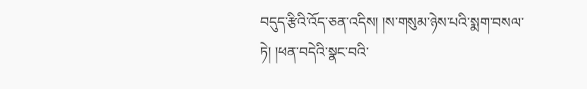བདུད་རྩིའི་འོད་ཅན་འདིས། །ས་གསུམ་ཉེས་པའི་སྨག་བསལ་ཏེ། །ཕན་བདེའི་སྣང་བའི་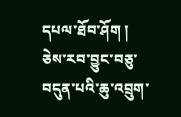དཔལ་ཐོབ་ཤོག ། ཅེས་རབ་བྱུང་བཅུ་བདུན་པའི་ཆུ་འབྲུག་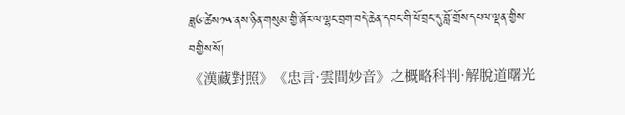ཟླ༦་ཚེས༡༥་ནས་ཉིན་གསུམ་གྱི་ཞོར་ལ་ལྷང་བྲག་བདེ་ཆེན་དབང་གི་ཕོ་བྲང་དུ་བློ་གྲོས་དཔལ་ལྡན་གྱིས་བགྱིས་སོ།
《漢藏對照》《忠言·雲間妙音》之概略科判·解脫道曙光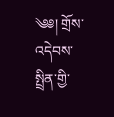༄༅། གྲོས་འདེབས་སྤྲིན་གྱི་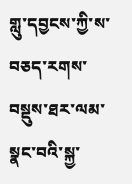གླུ་དབྱངས་ཀྱི་ས་བཅད་རགས་བསྡུས་ཐར་ལམ་སྣང་བའི་སྐྱ་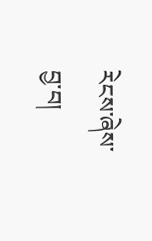རེངས་ཞེས་བྱ་བ།